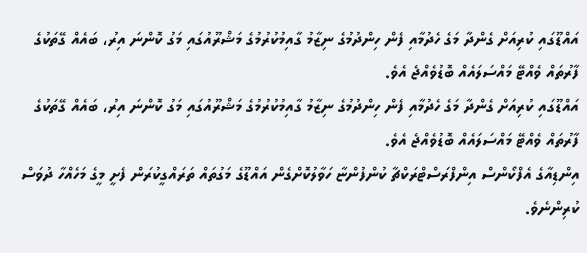އައްޑޫގައި ކުރިއަށް ގެންދާ މަގެ ހެދުމާއި ފެން ހިންދުމުގެ ނިޒާމު ގާއިމުކުރުމުގެ މަޝްރޫއުގައި މަގު ކޮންނަ އިރު، ބައެއް ގޭތަކުގެ ފާރުތައް ވެއްޓޭ މައްސަލައެއް ބޮޑުވެއްޖެ އެވެ.
އައްޑޫގައި ކުރިއަށް ގެންދާ މަގެ ހެދުމާއި ފެން ހިންދުމުގެ ނިޒާމު ގާއިމުކުރުމުގެ މަޝްރޫއުގައި މަގު ކޮންނަ އިރު، ބައެއް ގޭތަކުގެ ފާރުތައް ވެއްޓޭ މައްސަލައެއް ބޮޑުވެއްޖެ އެވެ.
އިންޑިއާގެ އެފްކޯންސް އިންފްރަސްޓްރަކްޗާ ކުންފުންޏާ ހަވާލުކޮށްގެން އައްޑޫގެ މަގުތައް ތަރައްގީކުރަން ފެށީ މީގެ މަހެއްހާ ދުވަސް ކުރިންނެވެ.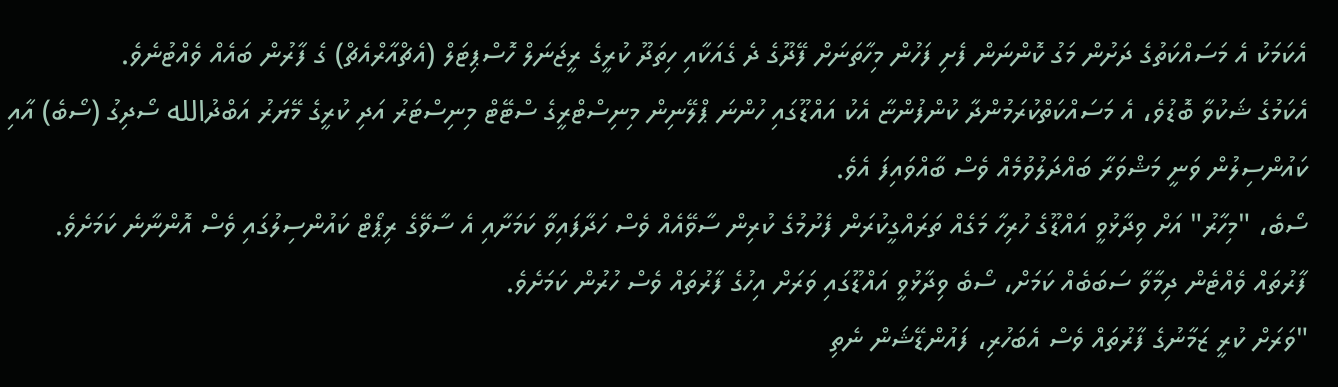އެކަމަކު އެ މަސައްކަތުގެ ދަށުން މަގު ކޮންނަން ފެށި ފަހުން މިހާތަނަށް ފޭދޫގެ ދެ ގެއަކާއި ހިތަދޫ ކުރީގެ ރީޖަނަލް ހޮސްޕިޓަލް (އެޗްއާރްއެޗް) ގެ ފާރުން ބައެއް ވެއްޓުނެވެ.
އެކަމުގެ ޝަކުވާ ބޮޑުވެ، އެ މަސައްކަތްކުރަމުންދާ ކުންފުންޏާ އެކު އައްޑޫގައި ހުންނަ ޕްލޭނިން މިނިސްޓްރީގެ ސްޓޭޓް މިނިސްޓަރު އަދި ކުރީގެ މޭޔަރު އަބްދުالله ސޯދިގު (ސޯބެ) އާއި ކައުންސިލުން ވަނީ މަޝްވަރާ ބައްދަލުވުމެއް ވެސް ބާއްވައިފަ އެވެ.
ސޯބެ، "މިހާރު" އަށް ވިދާޅުވީ އައްޑޫގެ ހުރިހާ މަގެއް ތަރައްގީކުރަން ފެށުމުގެ ކުރިން ސާވޭއެއް ވެސް ހަދާފައިވާ ކަމަށާއި އެ ސާވޭގެ ރިޕޯޓް ކައުންސިލުގައި ވެސް އޮންނާނެ ކަމަށެވެ.
ފާރުތައް ވެއްޓެން ދިމާވާ ސަބަބެއް ކަމަށް، ސޯބެ ވިދާޅުވީ އައްޑޫގައި ވަރަށް އިހުގެ ފާރުތައް ވެސް ހުރުން ކަމަށެވެ.
"ވަރަށް ކުރީ ޒަމާނުގެ ފާރުތައް ވެސް އެބަހުރި، ފައުންޑޭޝަން ނެތި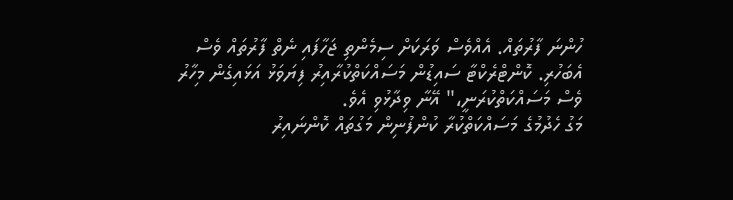ހުންނަ ފާރުތައް. އެއްވެސް ވަރަކަށް ސިމެންތި ޖަހާފައި ނެތް ފާރުތައް ވެސް އެބަހުރި. ކޮންޓްރެކްޓާ ސައިޑުން މަސައްކަތްކުރާއިރު ފިޔަވަޅު އަޅައިގެން މިހާރު ވެސް މަސައްކަތްކުރަނީ،" އޭނާ ވިދާޅުވި އެވެ.
މަގު ހެދުމުގެ މަސައްކަތްކުރާ ކުންފުނިން މަގުތައް ކޮންނައިރު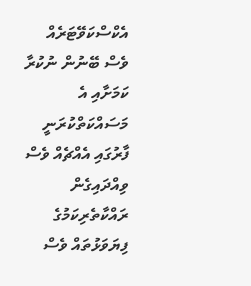އެކްސްކަވޭޓަރެއް ވެސް ބޭނުން ނުކުރާ ކަމަށާއި އެ މަސައްކަތްކުރަނީ ފާރުގައި އެއްޗެއް ވެސް ވިއްދައިގެން ރައްކާތެރިކަމުގެ ފިޔަވަޅުތައް ވެސް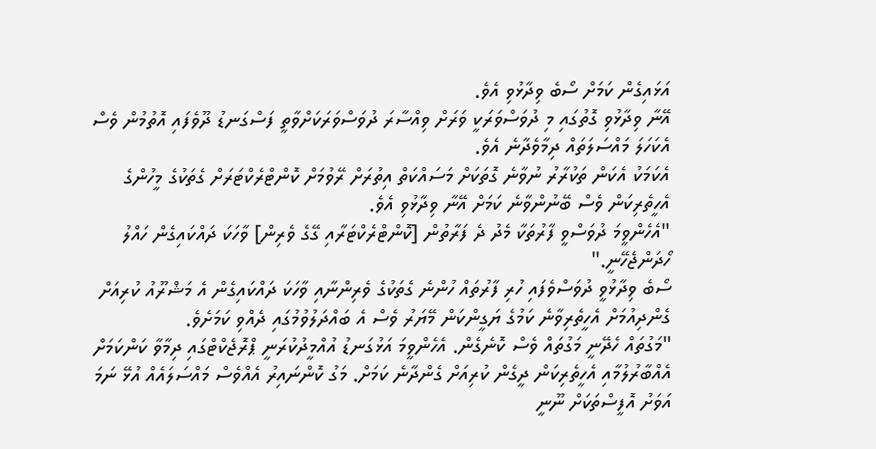އަޅައިގެން ކަމަށް ސޯބެ ވިދާޅުވި އެވެ.
އޭނާ ވިދާޅުވި ގޮތުގައި މި ދުވަސްވަރަކީ ވަރަށް ވިއްސާރަ ދުވަސްވަރަކަށްވާތީ ފަސްގަނޑު ދޫވެފައި އޮތުމުން ވެސް އެކަހަލަ މައްސަލަތައް ދިމާވެދާނެ އެވެ.
އެކަމަކު އެކަން ތަކުރާރު ނުވާނެ ގޮތަކަށް މަސައްކަތް އިތުރަށް ރޭވުމަށް ކޮންޓްރެކްޓަރަށް ގެތަކުގެ މީހުންގެ އެހީތެރިކަން ވެސް ބޭނުންވާނެ ކަމަށް އޭނާ ވިދާޅުވި އެވެ.
"އެހެންވީމަ ދުވަސްވީ ފާރުތަކާ މެދު ދެ ފަރާތުން [ކޮންޓްރެކްޓަރާއި ގޭގެ ވެރިން] ވާހަކަ ދައްކައިގެން ހައްލު ހޯދަންޖެހޭނީ."
ސޯބެ ވިދާޅުވީ ދުވަސްވެފައި ހުރި ފާރުތައް ހުންނެ ގެތަކުގެ ވެރިންނާއި ވާހަކަ ދައްކައިގެން އެ މަޝްރޫއު ކުރިއަށް ގެންދިއުމަށް އެހީތެރިވާނެ ކަމުގެ ޔަގީންކަން މޭޔަރު ވެސް އެ ބައްދަލުވުމުގައި ދެއްވި ކަމަށެވެ.
"މަގުތައް ހެދޭނީ މަގުތައް ވެސް ކޮނެގެން. އެހެންވީމަ އަޅުގަނޑު އުއްމީދުކުރަނީ ޕްރޮޖެކްޓްގައި ދިމާވާ ކަންކަމަށް އެއްބާރުލުމާއި އެހީތެރިކަން ދީގެން ކުރިއަށް ގެންދާނެ ކަމަށް. މަގު ކޮންނައިރު އެއްވެސް މައްސަލައެއް އުޅޭ ނަމަ އަވަށު އޮފީސްތަކަށް ނޫނީ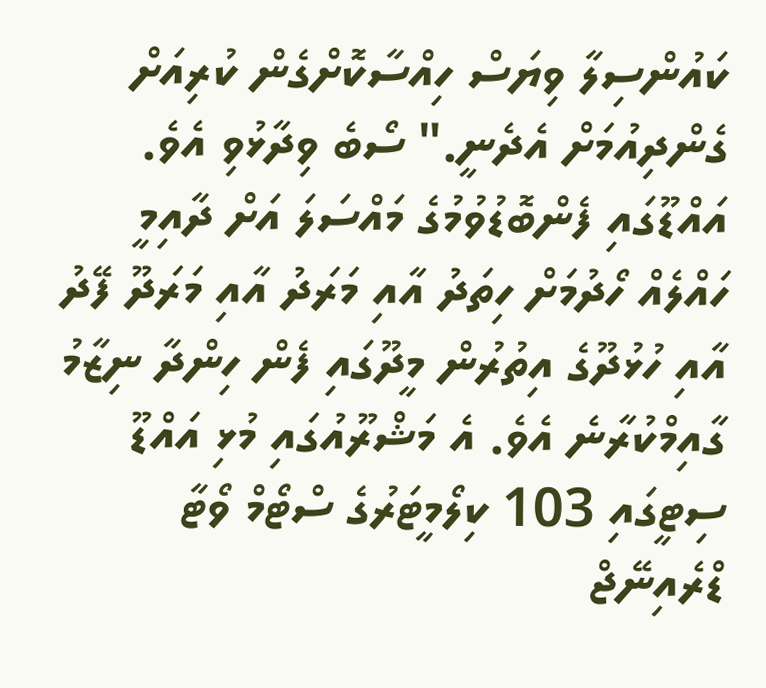ކައުންސިލާ ވިޔަސް ހިއްސާކޮށްގެން ކުރިއަށް ގެންދިއުމަށް އެދެނީ." ސޯބެ ވިދާޅުވި އެވެ.
އައްޑޫގައި ފެންބޮޑުވުމުގެ މައްސަލަ އަށް ދާއިމީ ހައްލެއް ހޯދުމަށް ހިތަދު އާއި މަރަދު އާއި މަރަދޫ ފޭދު އާއި ހުޅުދޫގެ އިތުރުން މީދޫގައި ފެން ހިންދާ ނިޒާމު ގާއިމްކުރާނެ އެވެ. އެ މަޝްރޫއުގައި މުޅި އައްޑޫ ސިޓީގައި 103 ކިލޯމީޓަރުގެ ސްޓޯމް ވޯޓާ ޑްރެއިނޭޖް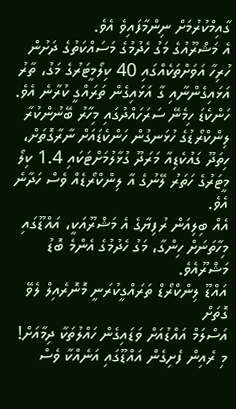ގާއިމްކުރުމަށް ނިންމާފައިވެ އެވެ.
އެ މަޝްރޫއުގެ މަގު ހެދުމުގެ މަސައްކަތުގެ ދަށުން ހުރިހާ އަވަށްތަކެއްގައި 40 ކިލޯމީޓަރުގެ މަގު، ތާރު އަޅައިގެންނާއި ގާ އަޅައިގެން ތަރައްގީ ކުރާނެ އެވެ. ހަންކެޑަ ހިމެނޭ ސަރަހައްދުގައި މިހާރު ބޭނުންކުރާ ލިންކްރޯޑުގެ ހުޅަނގުން ހަންކެޑައަށް ނާރާގޮތަށް، ހިތަދޫ ގައުކެޑިއާ މަރަދޫ ގުޅާލުމަށްޓަކައި 1.4 ކިލޯ މީޓަރުގެ ހަތަރު ލޭނުގެ އާ ލިންކްރޯޑެއް ވެސް ހަދާނެ އެވެ.
އެއް ބިލިއަން ރުފިޔާގެ އެ މަޝްރޫއަކީ، އައްޑޫގައި މިހާތަނަށް ހިންގާ، މަގު ހެދުމުގެ އެންމެ ބޮޑު މަޝްރޫއެވެ.
އައްޑޫ ލިންކްރޯޑް ތަރައްގީކުރަނީ މޮނޮރެއިލް ލެވޭ ގޮތަށް
އަސްލަމް އައްޑުއަށް ވަޑައިގެން ހައްލުތަކާ ދިމާއަށް!
މި ރެއިން ފެށިގެން އައްޑޫގައި އަނެއްކާ ވެސް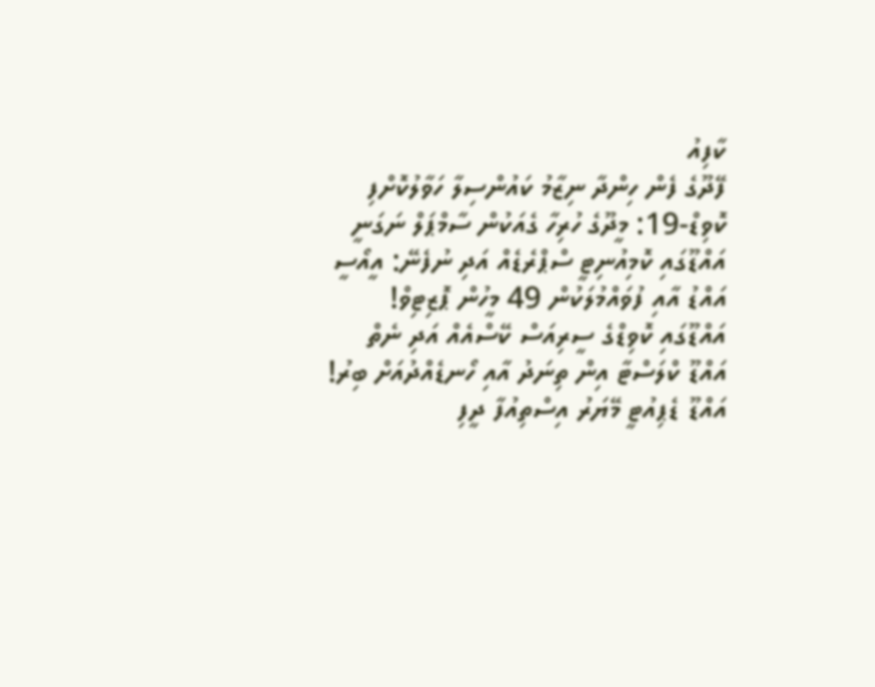ކާފިއު
ފޭދޫގެ ފެން ހިންދާ ނިޒާމު ކައުންސިލާ ހަވާލުކޮށްފި
ކޮވިޑް-19: މީދޫގެ ހުރިހާ ގެއަކުން ސާމްޕަލް ނަގަނީ
އައްޑޫގައި ކޮމިއުނިޓީ ސްޕްރެޑެއް އަދި ނުފެނޭ: އީއޯސީ
އައްޑު އާއި ފުވައްމުލަކުން 49 މީހުން ޕޮޒިޓިވް!
އައްޑޫގައި ކޮވިޑްގެ ސީރިއަސް ކޭސްއެއް އަދި ނެތް
އައްޑޫ ކްލަސްޓާ އިން ތިނަދު އާއި ހޯނޑެއްދުއަށް ބިރު!
އައްޑޫ ޑެޕިއުޓީ މޭޔަރު އިސްތިއުފާ ދީފި